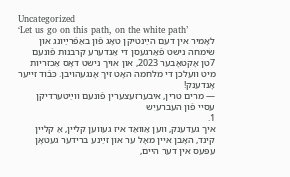Uncategorized
‘Let us go on this path, on the white path’
לאָמיר אין דעם הײַנטיקן טאָג פֿון באַפֿרײַונג און שׂימחה נישט פֿאַרגעסן די אַנדערע קרבנות פֿונעם 7טן אָקטאָבער 2023, און אויך נישט דאָס אַכזריות מיט וועלכן די מלחמה האָט זיך אָנגעהויבן. כּבֿוד זייער אָנדענק!
— מרים טרין, איבערזעצערין פֿונעם ווײַטערדיקן עסיי פֿון העברעיִש
1.
איך געדענק, ווען אַוואַד איז געווען קליין, אַ קליין קינד, האָבן איין מאָל ער און זײַנע ברידער געטאָן עפּעס אין דער היים,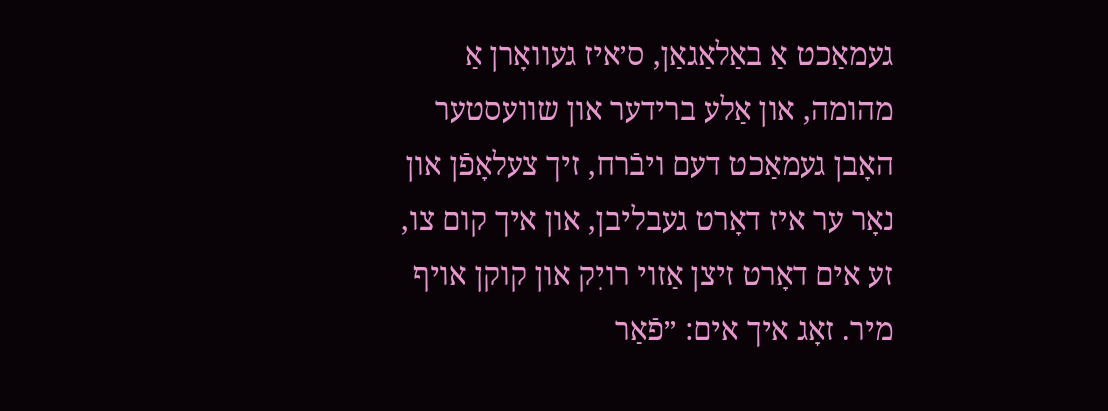געמאַכט אַ באַלאַגאַן, ס׳איז געוואָרן אַ מהומה, און אַלע ברידער און שוועסטער האָבן געמאַכט דעם ויבֿרח, זיך צעלאָפֿן און נאָר ער איז דאָרט געבליבן, און איך קום צו, זע אים דאָרט זיצן אַזוי רויִק און קוקן אויף מיר. זאָג איך אים: ״פֿאַר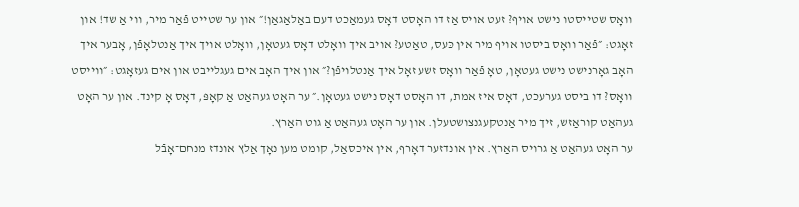וואָס שטייסטו נישט אויף? זעט אויס אַז דו האָסט דאָס געמאַכט דעם באַלאַגאַן!״ און ער שטייט פֿאַר מיר, ווי אַ שד! און זאָגט: ״פֿאַר וואָס ביסטו אויף מיר אין כּעס, טאַטע? אויב איך וואָלט דאָס געטאָן, וואָלט אויך איך אַנטלאָפֿן, אָבער איך האָב גאָרנישט נישט געטאָן, טאָ פֿאַר וואָס זשע זאָל איך אַנטלויפֿן?״ און איך האָב אים געגלייבט און אים געזאָגט: ״ווייסט וואָס? דו ביסט גערעכט, דאָס איז אמת, דו האָסט דאָס נישט געטאָן.״ ער האָט געהאַט אַ קאָפּ, דאָס אָ קינד. און ער האָט געהאַט קוראַזש, זיך מיר אַנטקעגנצושטעלן. און ער האָט געהאַט אַ גוט האַרץ.
ער האָט געהאַט אַ גרויס האַרץ. אין אונדזער דאָרף, אין איכסאַל, קומט מען נאָך אַלץ אונדז מנחם־אָבֿל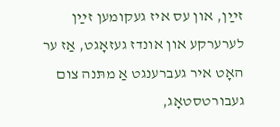זײַן, און עס איז געקומען זײַן לערערקע און אונדז געזאָגט, אַז ער האָט איר געברענגט אַ מתּנה צום געבורטסטאָג,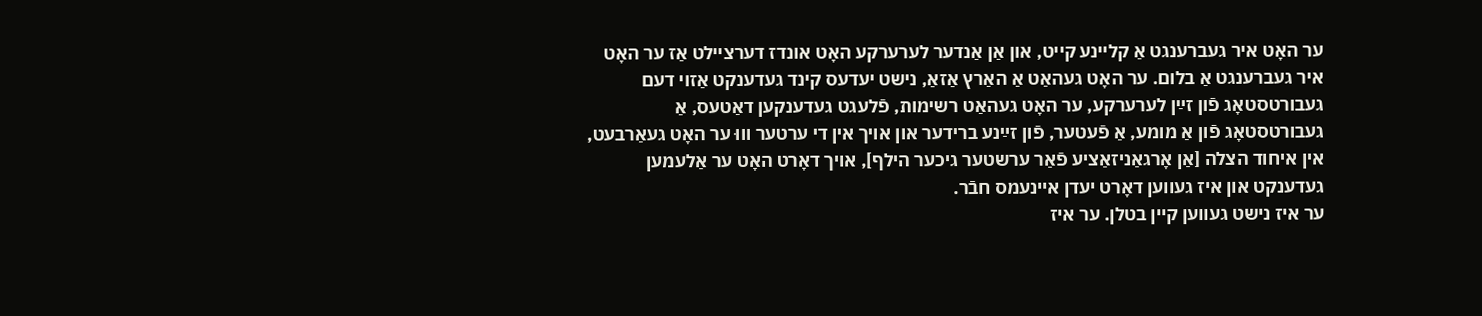ער האָט איר געברענגט אַ קליינע קייט, און אַן אַנדער לערערקע האָט אונדז דערציילט אַז ער האָט איר געברענגט אַ בלום. ער האָט געהאַט אַ האַרץ אַזאַ, נישט יעדעס קינד געדענקט אַזוי דעם געבורטסטאָג פֿון זײַן לערערקע, ער האָט געהאַט רשימות, פֿלעגט געדענקען דאַטעס, אַ געבורטסטאָג פֿון אַ מומע, אַ פֿעטער, פֿון זײַנע ברידער און אויך אין די ערטער וווּ ער האָט געאַרבעט, אין איחוד הצלה [אַן אָרגאַניזאַציע פֿאַר ערשטער גיכער הילף], אויך דאָרט האָט ער אַלעמען געדענקט און איז געווען דאָרט יעדן איינעמס חבֿר.
ער איז נישט געווען קיין בטלן. ער איז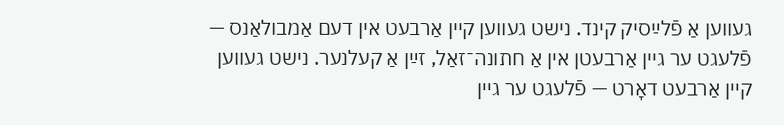געווען אַ פֿלײַסיק קינד. נישט געווען קיין אַרבעט אין דעם אַמבולאַנס — פֿלעגט ער גיין אַרבעטן אין אַ חתונה־זאַל, זײַן אַ קעלנער. נישט געווען קיין אַרבעט דאָרט — פֿלעגט ער גיין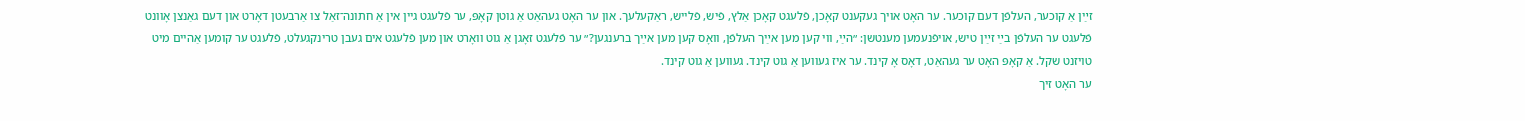זײַן אַ קוכער, העלפֿן דעם קוכער. ער האָט אויך געקענט קאָכן, פֿלעגט קאָכן אַלץ, פֿיש, פֿלייש, ראַקעלעך. און ער האָט געהאַט אַ גוטן קאָפּ, ער פֿלעגט גיין אין אַ חתונה־זאַל צו אַרבעטן דאָרט און דעם גאַנצן אָוונט פֿלעגט ער העלפֿן בײַ זײַן טיש, אויפֿנעמען מענטשן: ״הײַ, ווי קען מען אײַך העלפֿן, וואָס קען מען אײַך ברענגען?״ ער פֿלעגט זאָגן אַ גוט וואָרט און מען פֿלעגט אים געבן טרינקגעלט, פֿלעגט ער קומען אַהיים מיט טויזנט שקל. אַ קאָפּ האָט ער געהאַט, דאָס אָ קינד. ער איז געווען אַ גוט קינד. געווען אַ גוט קינד.
ער האָט זיך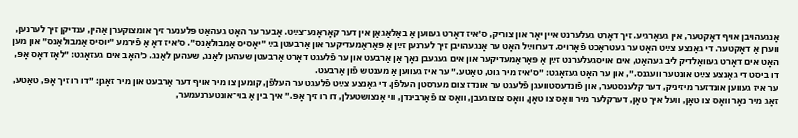אָנגעהויבן אויף דאָקטער, אין געאָרגיע. זיך דאָרט געלערנט איין יאָר און צוריק, ס׳איז דאָרט געווען אַ באַלאַגאַן אין דער קאָראָנע־צײַט. אָבער ער האָט געהאַט פּלענער זיך אומצוקערן אַהין, ענדיקן זיך לערנען, ווערן אַ דאָקטער. די גאַנצע צײַט האָט ער געטראַכט פֿאָרויס. דערווײַל האָט ער אָנגעהויבן זיך לערנען זײַן אַ פּאַראַמעדיקער און אַרבעטן בײַ ״יאָסיס אַמבולאַנס״. ס׳איז דאָ אַ פֿירמע ״יוסיס אַמבולאַנס״ און מען האָט אים דאָרט געוואַלדיק ליב געהאַט, אים אויסגעלערנט זײַן אַ פּאַראַמעדיקער און אים געגעבן נאָך אַן אַרבעט און ער פֿלעגט דאָרט אַרבעטן שעהען לאַנג, שעהען לאַנג. כ׳האָב אים געזאָגט: ״לאָז דאָס אָפּ, דו ביסט די גאַנצע צײַט אונטער וועגנס.״, און ער האָט געזאָגט: ״ס׳איז מיר גוט, טאַטע.״ ער איז געווען אַ מענטש פֿון אַרבעט.
ער איז געווען אונדזער מיזיניק, דער קלענסטער, און פֿונדעסטוועגן פֿלעגט ער אונדז צום מערסטן העלפֿן. די גאַנצע צײַט פֿלעגט ער העלפֿן, קומען צו מיר אויף דער אַרבעט און מיר זאָגן: ״דו רו זיך אָפּ, טאַטע, זאָג מיר נאָר וואָס צו טאָן, וועל איך טאָן, דערקלער מיר וואָס צו טאָן, וואָס צוצוגעבן, וואָס צו פֿאַרבינדן, ווי אָנצושטעלן, דו רו זיך אָפּ.״ איך בין אַ בוי־אונטערנעמער,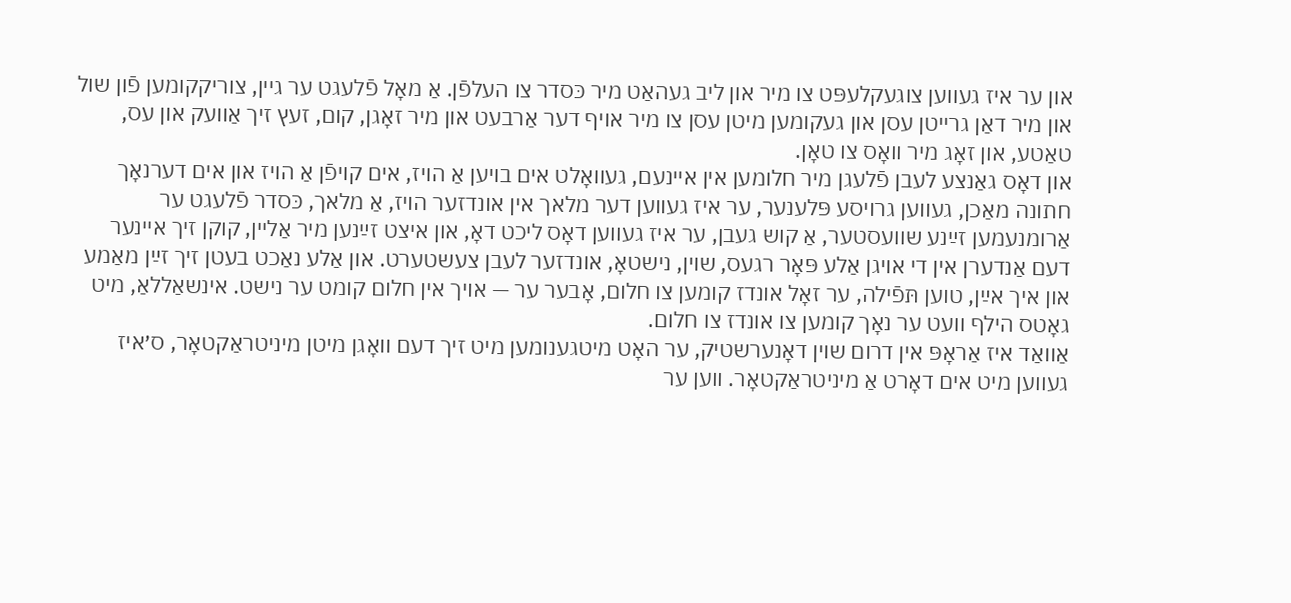און ער איז געווען צוגעקלעפּט צו מיר און ליב געהאַט מיר כּסדר צו העלפֿן. אַ מאָל פֿלעגט ער גיין, צוריקקומען פֿון שול און מיר דאַן גרייטן עסן און געקומען מיטן עסן צו מיר אויף דער אַרבעט און מיר זאָגן, קום, זעץ זיך אַוועק און עס, טאַטע, און זאָג מיר וואָס צו טאָן.
און דאָס גאַנצע לעבן פֿלעגן מיר חלומען אין איינעם, געוואָלט אים בויען אַ הויז, אים קויפֿן אַ הויז און אים דערנאָך חתונה מאַכן, געווען גרויסע פּלענער, ער איז געווען דער מלאך אין אונדזער הויז, אַ מלאך, כּסדר פֿלעגט ער אַרומנעמען זײַנע שוועסטער, אַ קוש געבן, ער איז געווען דאָס ליכט דאָ, און איצט זײַנען מיר אַליין, קוקן זיך איינער דעם אַנדערן אין די אויגן אַלע פּאָר רגעס, שוין, נישטאָ, אונדזער לעבן צעשטערט. און אַלע נאַכט בעטן זיך זײַן מאַמע און איך אײַן, טוען תּפֿילה, ער זאָל אונדז קומען צו חלום, אָבער ער — אויך אין חלום קומט ער נישט. אינשאַללאַ, מיט גאָטס הילף וועט ער נאָך קומען צו אונדז צו חלום.
אַוואַד איז אַראָפּ אין דרום שוין דאָנערשטיק, ער האָט מיטגענומען מיט זיך דעם וואָגן מיטן מיניטראַקטאָר, ס׳איז געווען מיט אים דאָרט אַ מיניטראַקטאָר. ווען ער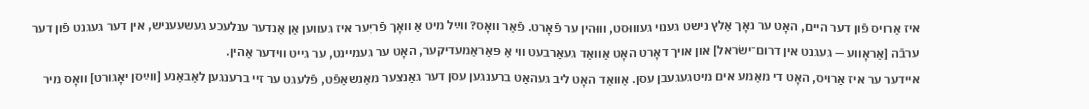איז אַרויס פֿון דער היים, האָט ער נאָך אַלץ נישט גענוי געוווּסט, וווּהין ער פֿאָרט. פֿאַר וואָס? ווײַל מיט אַ וואָך פֿריִער איז געווען אַן אַנדער ענלעכע געשעעניש, אין דער געגנט פֿון דער ערבֿה [אַראָווע — געגנט אין דרום־ישׂראל] און אויך דאָרט האָט אַוואַד געאַרבעט ווי אַ פּאַראַמעדיקער, האָט ער געמיינט, ער גייט ווידער אַהין.
איידער ער איז אַרויס, האָט די מאַמע אים מיטגעגעבן עסן. אַוואַד האָט ליב געהאַט ברענגען עסן דער גאַנצער מאַנשאַפֿט, פֿלעגט ער זיי ברענגען לאַבאַנע [ווײַסן יאָגורט] וואָס מיר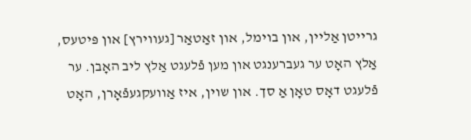גרייטן אַליין, און בוימל, און זאַטאַר [געווירץ] און פּיטעס, אַלץ האָט ער געברענגט און מען פֿלעגט אַלץ ליב האָבן. ער פֿלעגט דאָס טאָן אַ סך. און שוין, איז אַוועקגעפֿאָרן, האָט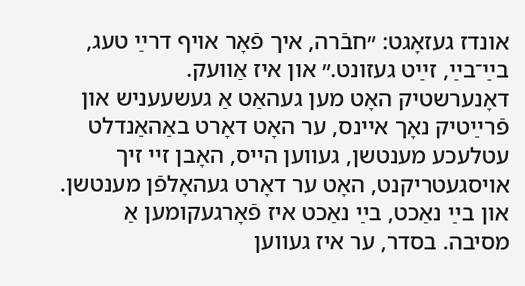אונדז געזאָגט: ״חבֿרה, איך פֿאָר אויף דרײַ טעג, בײַ־בײַ, זײַט געזונט.״ און איז אַוועק.
דאָנערשטיק האָט מען געהאַט אַ געשעעניש און פֿרײַטיק נאָך איינס, ער האָט דאָרט באַהאַנדלט עטלעכע מענטשן, געווען הייס, האָבן זיי זיך אויסגעטריקנט, האָט ער דאָרט געהאָלפֿן מענטשן. און בײַ נאַכט, בײַ נאַכט איז פֿאָרגעקומען אַ מסיבה. בסדר, ער איז געווען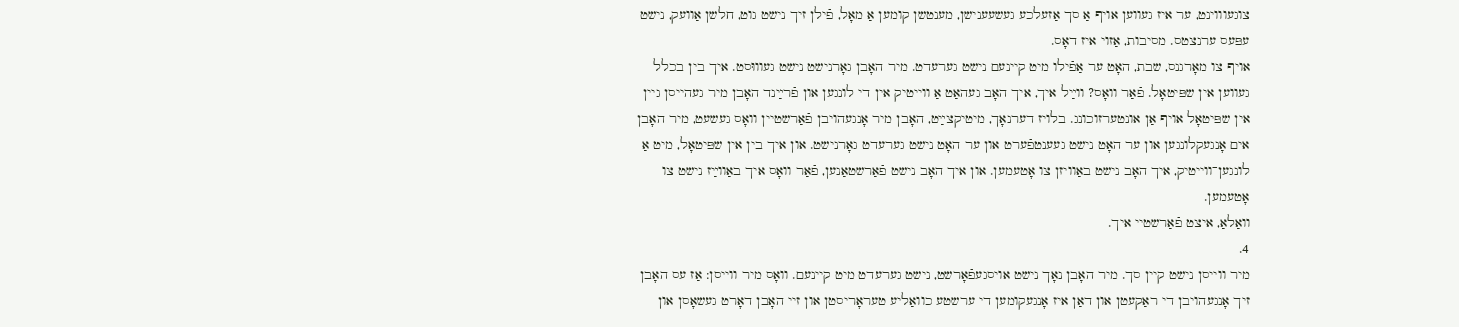צוגעוווינט, ער איז געווען אויף אַ סך אַזעלכע געשעענישן, מענטשן קומען אַ מאָל, פֿילן זיך נישט גוט, חלשן אַוועק, נישט עפּעס ערנצטס. מסיבות, אַזוי איז דאָס.
אויף צו מאָרגנס, שבת, האָט ער אַפֿילו מיט קיינעם נישט גערעדט. מיר האָבן גאָרנישט נישט געוווּסט. איך בין בכלל געווען אין שפּיטאָל. פֿאַר וואָס? ווײַל איך, איך האָב געהאַט אַ ווייטיק אין די לונגען און פֿרײַנד האָבן מיר געהייסן גיין אין שפּיטאָל אויף אַן אונטערזוכונג. בלויז דערנאָך, מיטיקצײַט, האָבן מיר אָנגעהויבן פֿאַרשטיין וואָס געשעט, מיר האָבן אים אָנגעקלונגען און ער האָט נישט געענטפֿערט און ער האָט נישט גערעדט גאָרנישט. און איך בין אין שפּיטאָל, מיט אַ לונגען־ווייטיק, איך האָב נישט באַוויזן צו אָטעמען. און איך האָב נישט פֿאַרשטאַנען, פֿאַר וואָס איך באַווײַז נישט צו אָטעמען.
וואַלאַ, איצט פֿאַרשטיי איך.
4.
מיר ווייסן נישט קיין סך. מיר האָבן נאָך נישט אויסגעפֿאָרשט, נישט גערעדט מיט קיינעם. וואָס מיר ווייסן: אַז עס האָבן זיך אָנגעהויבן די ראַקעטן און דאַן איז אָנגעקומען די ערשטע כוואַליע טעראָריסטן און זיי האָבן דאָרט געשאָסן און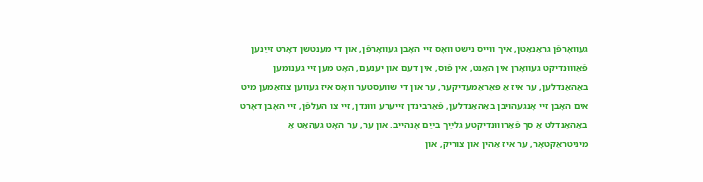געוואָרפֿן גראַנאַטן, איך ווייס נישט וואָס זיי האָבן געוואָרפֿן, און די מענטשן דאָרט זײַנען פֿאַוווּנדיקט געוואָרן אין האַנט, אין פֿוס, אין דעם און יענעם, האָט מען זיי גענומען באַהאַנדלען, ער איז אַ פּאַראַמעדיקער, ער און די שוועסטער וואָס איז געווען צוזאַמען מיט אים האָבן זיי אָנגעהויבן באַהאַנדלען, פֿאַרבינדן זייערע וווּנדן, זיי צו העלפֿן, זיי האָבן דאָרט באַהאַנדלט אַ סך פֿאַרוווּנדיקטע גלײַך בײַם אָנהייב. און ער, ער האָט געהאַט אַ מיניטראַקטאָר, ער איז אַהין און צוריק, און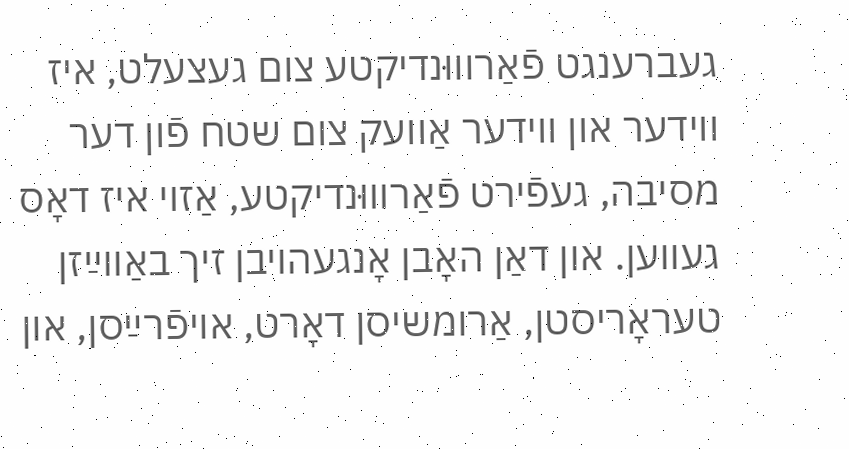געברענגט פֿאַרוווּנדיקטע צום געצעלט, איז ווידער און ווידער אַוועק צום שטח פֿון דער מסיבה, געפֿירט פֿאַרוווּנדיקטע, אַזוי איז דאָס געווען. און דאַן האָבן אָנגעהויבן זיך באַווײַזן טעראָריסטן, אַרומשיסן דאָרט, אויפֿרײַסן, און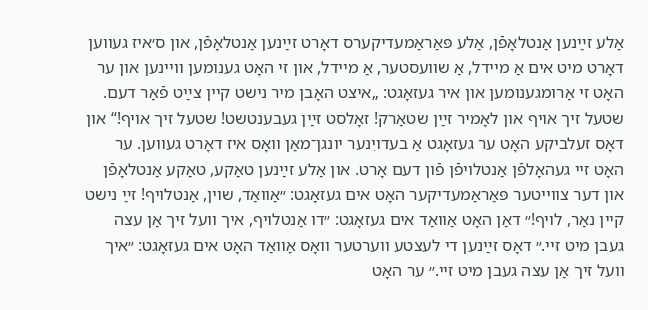אַלע זײַנען אַנטלאָפֿן, אַלע פּאַראַמעדיקערס דאָרט זײַנען אַנטלאָפֿן, און ס׳איז געווען דאָרט מיט אים אַ מיידל, אַ שוועסטער, אַ מיידל, און זי האָט גענומען וויינען און ער האָט זי אַרומגענומען און איר געזאָגט: „איצט האָבן מיר נישט קיין צײַט פֿאַר דעם. שטעל זיך אויף און לאָמיר זײַן שטאַרק! זאָלסט זײַן געבענטשט! שטעל זיך אויף!“ און דאָס זעלביקע האָט ער געזאָגט אַ בעדויִנער יונגן־מאַן וואָס איז דאָרט געווען. ער האָט זיי געהאָלפֿן אַנטלויפֿן פֿון דעם אָרט. און אַלע זײַנען טאַקע, טאַקע אַנטלאָפֿן און דער צווייטער פּאַראַמעדיקער האָט אים געזאָגט: ״אַוואַד, שוין, אַנטלויף! זײַ נישט קיין נאַר, לויף!״ דאַן האָט אַוואַד אים געזאָגט: ״דו אַנטלויף, איך וועל זיך אַן עצה געבן מיט זיי.״ דאָס זײַנען די לעצטע ווערטער וואָס אַוואַד האָט אים געזאָגט: ״איך וועל זיך אַן עצה געבן מיט זיי.״ ער האָט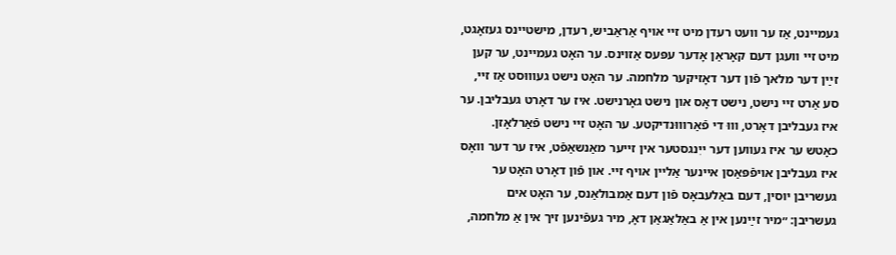געמיינט, אַז ער וועט רעדן מיט זיי אויף אַראַביש, רעדן, מישטיינס געזאָגט, מיט זיי וועגן דעם קאָראַן אָדער עפּעס אַזוינס. ער האָט געמיינט, ער קען זײַן דער מלאך פֿון דער דאָזיקער מלחמה. ער האָט נישט געוווּסט אַז זיי, סע אַרט זיי נישט, נישט דאָס און נישט גאָרנישט. איז ער דאָרט געבליבן. ער איז געבליבן דאָרט, וווּ די פֿאַרוווּנדיקטע. ער האָט זיי נישט פֿאַרלאָזן. כאָטש ער איז געווען דער ייִנגסטער אין זייער מאַנשאַפֿט, איז ער דער וואָס איז געבליבן אויפֿפּאַסן איינער אַליין אויף זיי. און פֿון דאָרט האָט ער געשריבן יוסין, דעם באַלעבאָס פֿון דעם אַמבולאַנס, ער האָט אים געשריבן: ״מיר זײַנען אין אַ באַלאַגאַן דאָ, מיר געפֿינען זיך אין אַ מלחמה,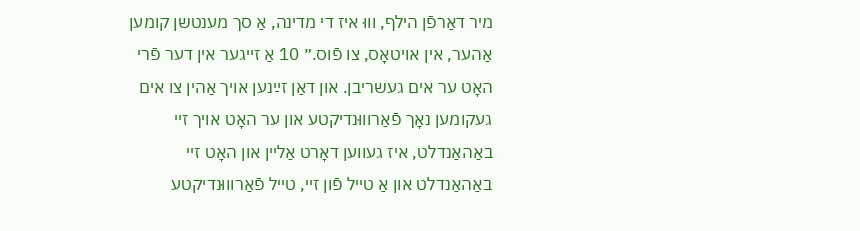מיר דאַרפֿן הילף, וווּ איז די מדינה, אַ סך מענטשן קומען אַהער, אין אויטאָס, צו פֿוס.״ 10 אַ זייגער אין דער פֿרי האָט ער אים געשריבן. און דאַן זײַנען אויך אַהין צו אים געקומען נאָך פֿאַרוווּנדיקטע און ער האָט אויך זיי באַהאַנדלט, איז געווען דאָרט אַליין און האָט זיי באַהאַנדלט און אַ טייל פֿון זיי, טייל פֿאַרוווּנדיקטע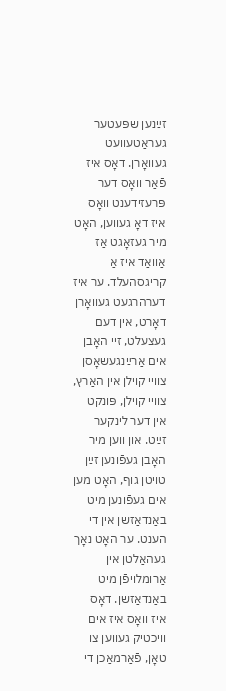זײַנען שפּעטער געראַטעוועט געוואָרן. דאָס איז פֿאַר וואָס דער פּרעזידענט וואָס איז דאָ געווען, האָט מיר געזאָגט אַז אַוואַד איז אַ קריגסהעלד. ער איז דערהרגעט געוואָרן דאָרט, אין דעם געצעלט, זיי האָבן אים אַרײַנגעשאָסן צוויי קוילן אין האַרץ, צוויי קוילן, פּונקט אין דער לינקער זײַט. און ווען מיר האָבן געפֿונען זײַן טויטן גוף, האָט מען אים געפֿונען מיט באַנדאַזשן אין די הענט. ער האָט נאָך געהאַלטן אין אַרומלויפֿן מיט באַנדאַזשן. דאָס איז וואָס איז אים וויכטיק געווען צו טאָן, פֿאַרמאַכן די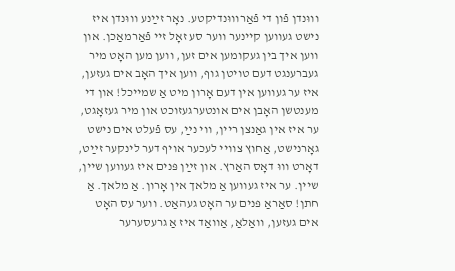וווּנדן פֿון די פֿאַרוווּנדיקטע. נאָר זײַנע וווּנדן איז נישט געווען קיינער ווער סע זאָל זיי פֿאַרמאַכן. און ווען איך בין געקומען אים זען, ווען מען האָט מיר געברענגט דעם טויטן גוף, ווען איך האָב אים געזען, איז ער געווען אין דעם אָרון מיט אַ שמייכל! און די מענטשן האָבן אים אונטערגעזוכט און מיר געזאָגט, ער איז אין גאַנצן ריין, ווי נײַ, עס פֿעלט אים נישט גאָרנישט, אַחוץ צוויי לעכער אויף דער לינקער זײַט, דאָרט וווּ דאָס האַרץ. און זײַן פּנים איז געווען שיין, שיין. ער איז געווען אַ מלאך אין אָרון. אַ מלאך. אַ חתן! סאַראַ פּנים ער האָט געהאַט. ווער עס האָט אים געזען, וואַלאַ, אַוואַד איז אַ גרעסערער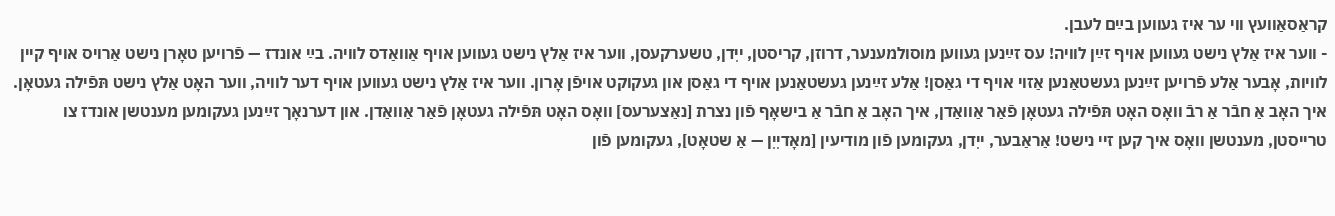קראַסאַוועץ ווי ער איז געווען בײַם לעבן.
- ווער איז אַלץ נישט געווען אויף זײַן לוויה! עס זײַנען געווען מוסולמענער, דרוזן, קריסטן, ייִדן, טשערקעסן, ווער איז אַלץ נישט געווען אויף אַוואַדס לוויה. בײַ אונדז — פֿרויען טאָרן נישט אַרויס אויף קיין לוויות, אָבער אַלע פֿרויען זײַנען געשטאַנען אַזוי אויף די גאַסן! אַלע זײַנען געשטאַנען אויף די גאַסן און געקוקט אויפֿן אָרון. ווער איז אַלץ נישט געווען אויף דער לוויה, ווער האָט אַלץ נישט תּפֿילה געטאָן. איך האָב אַ חבֿר אַ רבֿ וואָס האָט תּפֿילה געטאָן פֿאַר אַוואַדן, איך האָב אַ חבֿר אַ בישאָף פֿון נצרת [נאַצערעס] וואָס האָט תּפֿילה געטאָן פֿאַר אַוואַדן. און דערנאָך זײַנען געקומען מענטשן אונדז צו טרייסטן, מענטשן וואָס איך קען זיי נישט! אַראַבער, ייִדן, געקומען פֿון מודיעין [מאָדיִיִן — אַ שטאָט], געקומען פֿון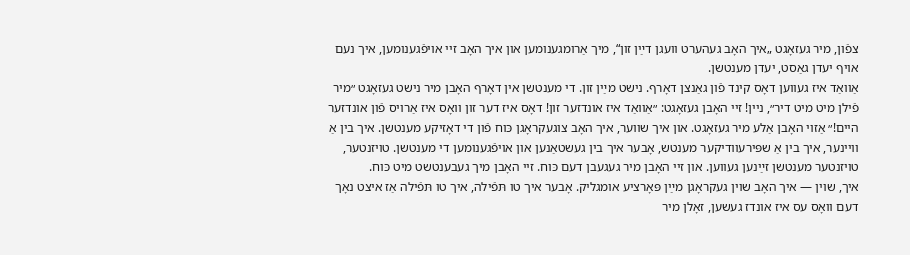צפֿון, מיר געזאָגט „איך האָב געהערט וועגן דײַן זון“, מיך אַרומגענומען און איך האָב זיי אויפֿגענומען, איך נעם אויף יעדן גאַסט, יעדן מענטשן.
אַוואַד איז געווען דאָס קינד פֿון גאַנצן דאָרף. נישט מײַן זון. די מענטשן אין דאָרף האָבן מיר נישט געזאָגט ״מיר פֿילן מיט מיט דיר״, ניין! זיי האָבן געזאָגט: ״אַוואַד איז אונדזער זון! דאָס איז דער זון וואָס איז אַרויס פֿון אונדזער היים!״ אַזוי האָבן אַלע מיר געזאָגט. און איך שווער, איך האָב צוגעקראָגן כּוח פֿון די דאָזיקע מענטשן. איך בין אַ וויינער, איך בין אַ שפּירעוודיקער מענטש, אָבער איך בין געשטאַנען און אויפֿגענומען די מענטשן. טויזנטער, טויזנטער מענטשן זײַנען געווען. און זיי האָבן מיר געגעבן דעם כּוח. זיי האָבן מיך געבענטשט מיט כּוח.
איך, שוין — איך האָב שוין געקראָגן מײַן פּאָרציע אומגליק. אָבער איך טו תּפֿילה, איך טו תּפֿילה אַז איצט נאָך דעם וואָס עס איז אונדז געשען, זאָלן מיר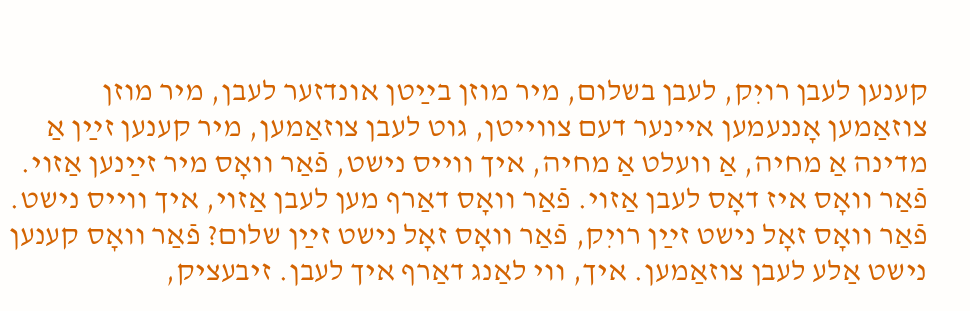קענען לעבן רויִק, לעבן בשלום, מיר מוזן בײַטן אונדזער לעבן, מיר מוזן צוזאַמען אָננעמען איינער דעם צווייטן, גוט לעבן צוזאַמען, מיר קענען זײַן אַ מדינה אַ מחיה, אַ וועלט אַ מחיה, איך ווייס נישט, פֿאַר וואָס מיר זײַנען אַזוי. פֿאַר וואָס איז דאָס לעבן אַזוי. פֿאַר וואָס דאַרף מען לעבן אַזוי, איך ווייס נישט.
פֿאַר וואָס זאָל נישט זײַן רויִק, פֿאַר וואָס זאָל נישט זײַן שלום? פֿאַר וואָס קענען נישט אַלע לעבן צוזאַמען. איך, ווי לאַנג דאַרף איך לעבן. זיבעציק,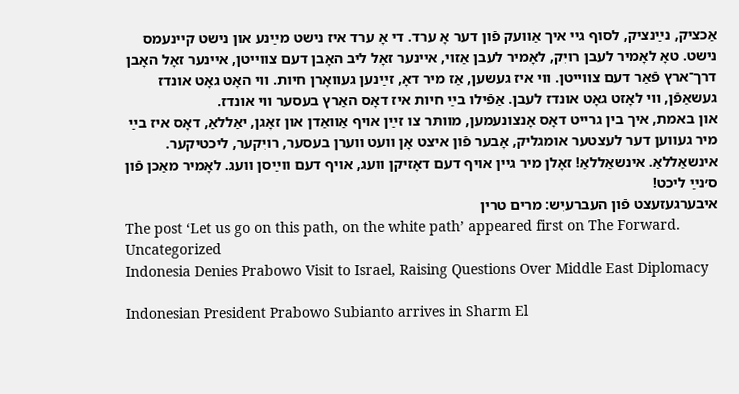אַכציק, נײַנציק, לסוף גיי איך אַוועק פֿון דער אָ ערד. די אָ ערד איז נישט מײַנע און נישט קיינעמס נישט. טאָ לאָמיר לעבן רויִק, לאָמיר לעבן אַזוי, איינער זאָל ליב האָבן דעם צווייטן, איינער זאָל האָבן דרך־ארץ פֿאַר דעם צווייטן. ווי איז געשען, אַז מיר דאָ, זײַנען געוואָרן חיות. ווי האָט גאָט אונדז געשאַפֿן, ווי לאָזט גאָט אונדז לעבן. אַפֿילו בײַ חיות איז דאָס האַרץ בעסער ווי אונדז.
און באמת, איך בין גרייט דאָס אָנצונעמען, מוותּר צו זײַן אויף אַוואַדן און זאָגן, יאַללאַ, דאָס איז בײַ מיר געווען דער לעצטער אומגליק, אָבער פֿון איצט אָן וועט ווערן בעסער, רויִקער, ליכטיקער. אינשאַללאַ. אינשאַללאַ! זאָלן מיר גיין אויף דעם דאָזיקן וועג, אויף דעם ווײַסן וועג. לאָמיר מאַכן פֿון ס׳נײַ ליכט!
איבערגעזעצט פֿון העברעיִש: מרים טרין
The post ‘Let us go on this path, on the white path’ appeared first on The Forward.
Uncategorized
Indonesia Denies Prabowo Visit to Israel, Raising Questions Over Middle East Diplomacy

Indonesian President Prabowo Subianto arrives in Sharm El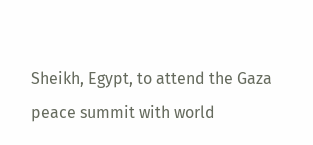Sheikh, Egypt, to attend the Gaza peace summit with world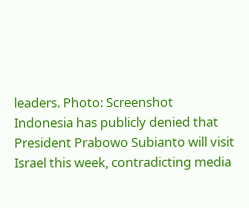leaders. Photo: Screenshot
Indonesia has publicly denied that President Prabowo Subianto will visit Israel this week, contradicting media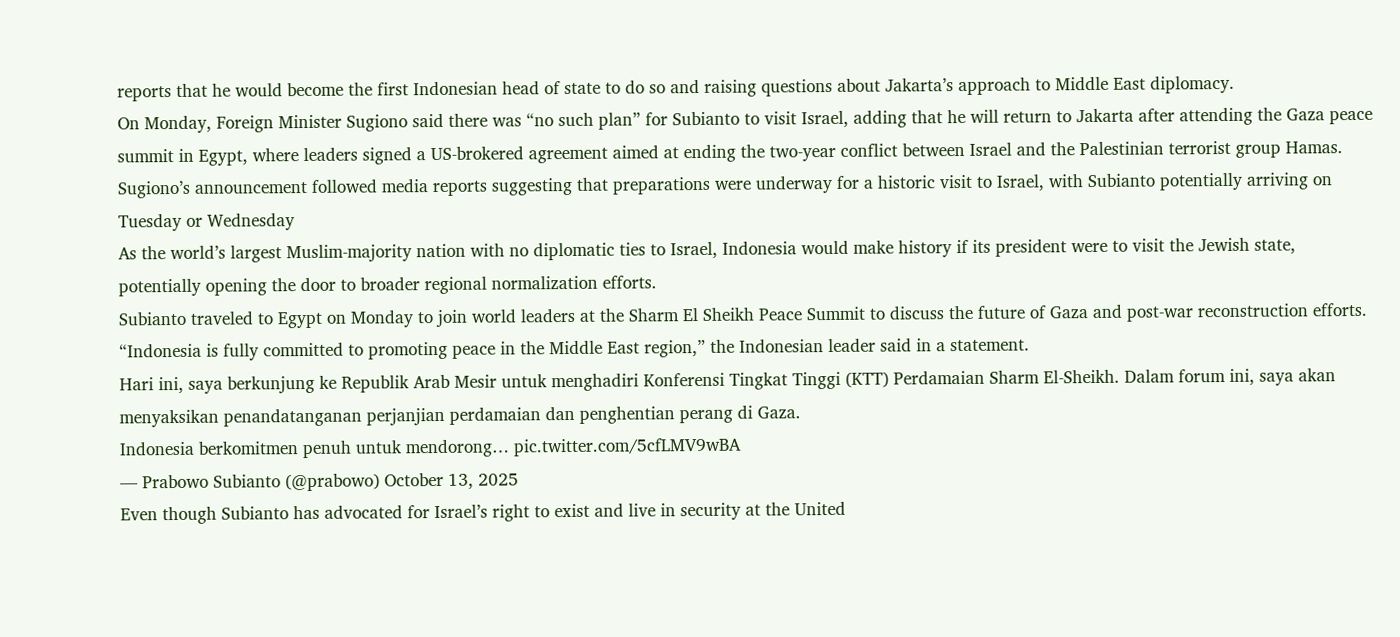reports that he would become the first Indonesian head of state to do so and raising questions about Jakarta’s approach to Middle East diplomacy.
On Monday, Foreign Minister Sugiono said there was “no such plan” for Subianto to visit Israel, adding that he will return to Jakarta after attending the Gaza peace summit in Egypt, where leaders signed a US-brokered agreement aimed at ending the two-year conflict between Israel and the Palestinian terrorist group Hamas.
Sugiono’s announcement followed media reports suggesting that preparations were underway for a historic visit to Israel, with Subianto potentially arriving on Tuesday or Wednesday
As the world’s largest Muslim-majority nation with no diplomatic ties to Israel, Indonesia would make history if its president were to visit the Jewish state, potentially opening the door to broader regional normalization efforts.
Subianto traveled to Egypt on Monday to join world leaders at the Sharm El Sheikh Peace Summit to discuss the future of Gaza and post-war reconstruction efforts.
“Indonesia is fully committed to promoting peace in the Middle East region,” the Indonesian leader said in a statement.
Hari ini, saya berkunjung ke Republik Arab Mesir untuk menghadiri Konferensi Tingkat Tinggi (KTT) Perdamaian Sharm El-Sheikh. Dalam forum ini, saya akan menyaksikan penandatanganan perjanjian perdamaian dan penghentian perang di Gaza.
Indonesia berkomitmen penuh untuk mendorong… pic.twitter.com/5cfLMV9wBA
— Prabowo Subianto (@prabowo) October 13, 2025
Even though Subianto has advocated for Israel’s right to exist and live in security at the United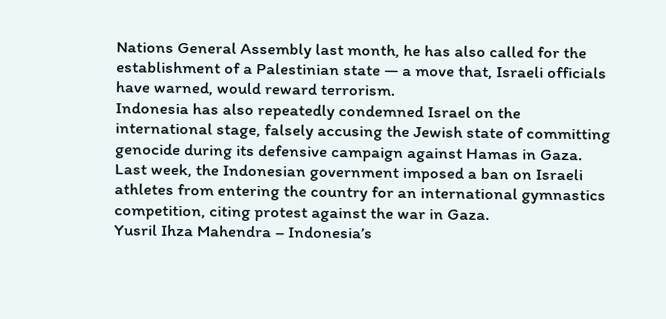Nations General Assembly last month, he has also called for the establishment of a Palestinian state — a move that, Israeli officials have warned, would reward terrorism.
Indonesia has also repeatedly condemned Israel on the international stage, falsely accusing the Jewish state of committing genocide during its defensive campaign against Hamas in Gaza.
Last week, the Indonesian government imposed a ban on Israeli athletes from entering the country for an international gymnastics competition, citing protest against the war in Gaza.
Yusril Ihza Mahendra – Indonesia’s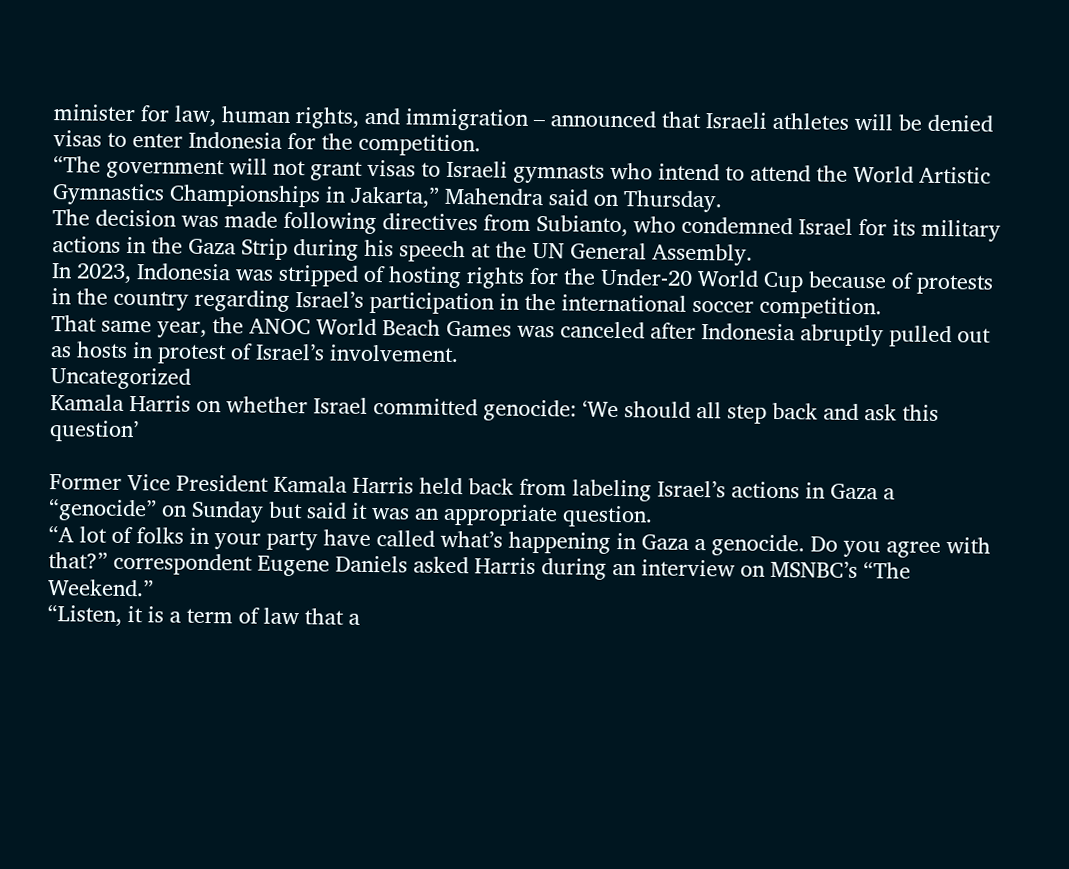minister for law, human rights, and immigration – announced that Israeli athletes will be denied visas to enter Indonesia for the competition.
“The government will not grant visas to Israeli gymnasts who intend to attend the World Artistic Gymnastics Championships in Jakarta,” Mahendra said on Thursday.
The decision was made following directives from Subianto, who condemned Israel for its military actions in the Gaza Strip during his speech at the UN General Assembly.
In 2023, Indonesia was stripped of hosting rights for the Under-20 World Cup because of protests in the country regarding Israel’s participation in the international soccer competition.
That same year, the ANOC World Beach Games was canceled after Indonesia abruptly pulled out as hosts in protest of Israel’s involvement.
Uncategorized
Kamala Harris on whether Israel committed genocide: ‘We should all step back and ask this question’

Former Vice President Kamala Harris held back from labeling Israel’s actions in Gaza a “genocide” on Sunday but said it was an appropriate question.
“A lot of folks in your party have called what’s happening in Gaza a genocide. Do you agree with that?” correspondent Eugene Daniels asked Harris during an interview on MSNBC’s “The Weekend.”
“Listen, it is a term of law that a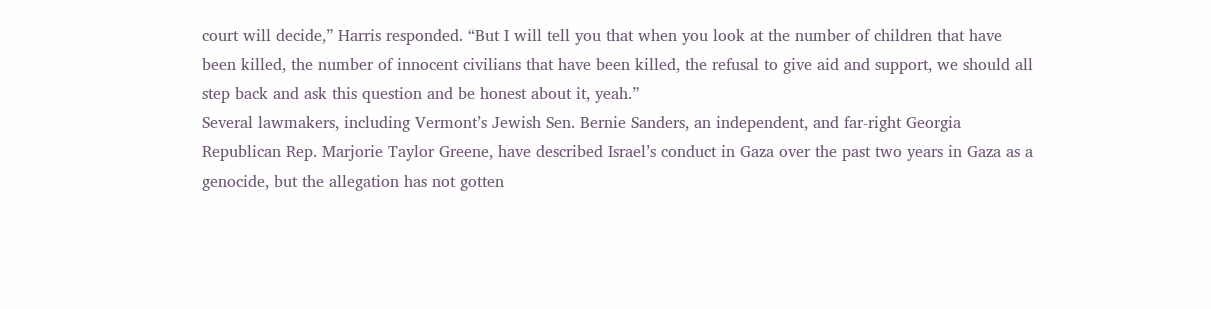court will decide,” Harris responded. “But I will tell you that when you look at the number of children that have been killed, the number of innocent civilians that have been killed, the refusal to give aid and support, we should all step back and ask this question and be honest about it, yeah.”
Several lawmakers, including Vermont’s Jewish Sen. Bernie Sanders, an independent, and far-right Georgia Republican Rep. Marjorie Taylor Greene, have described Israel’s conduct in Gaza over the past two years in Gaza as a genocide, but the allegation has not gotten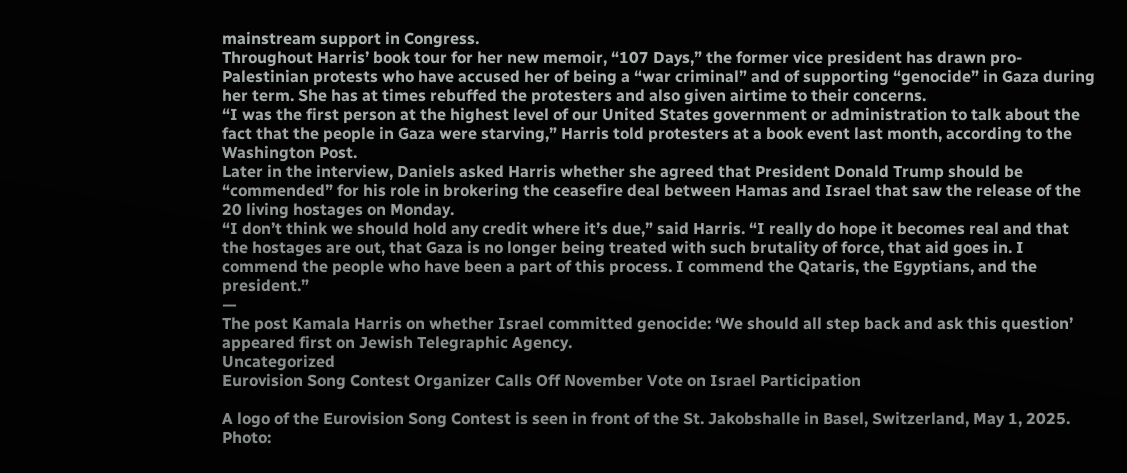mainstream support in Congress.
Throughout Harris’ book tour for her new memoir, “107 Days,” the former vice president has drawn pro-Palestinian protests who have accused her of being a “war criminal” and of supporting “genocide” in Gaza during her term. She has at times rebuffed the protesters and also given airtime to their concerns.
“I was the first person at the highest level of our United States government or administration to talk about the fact that the people in Gaza were starving,” Harris told protesters at a book event last month, according to the Washington Post.
Later in the interview, Daniels asked Harris whether she agreed that President Donald Trump should be “commended” for his role in brokering the ceasefire deal between Hamas and Israel that saw the release of the 20 living hostages on Monday.
“I don’t think we should hold any credit where it’s due,” said Harris. “I really do hope it becomes real and that the hostages are out, that Gaza is no longer being treated with such brutality of force, that aid goes in. I commend the people who have been a part of this process. I commend the Qataris, the Egyptians, and the president.”
—
The post Kamala Harris on whether Israel committed genocide: ‘We should all step back and ask this question’ appeared first on Jewish Telegraphic Agency.
Uncategorized
Eurovision Song Contest Organizer Calls Off November Vote on Israel Participation

A logo of the Eurovision Song Contest is seen in front of the St. Jakobshalle in Basel, Switzerland, May 1, 2025. Photo: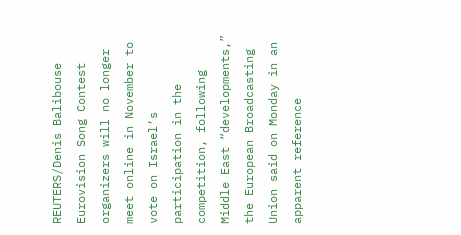REUTERS/Denis Balibouse
Eurovision Song Contest organizers will no longer meet online in November to vote on Israel‘s participation in the competition, following Middle East “developments,” the European Broadcasting Union said on Monday in an apparent reference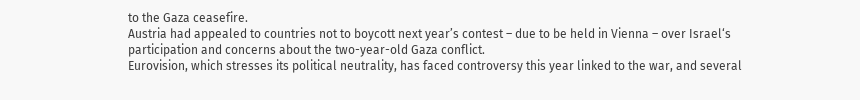to the Gaza ceasefire.
Austria had appealed to countries not to boycott next year’s contest – due to be held in Vienna – over Israel‘s participation and concerns about the two-year-old Gaza conflict.
Eurovision, which stresses its political neutrality, has faced controversy this year linked to the war, and several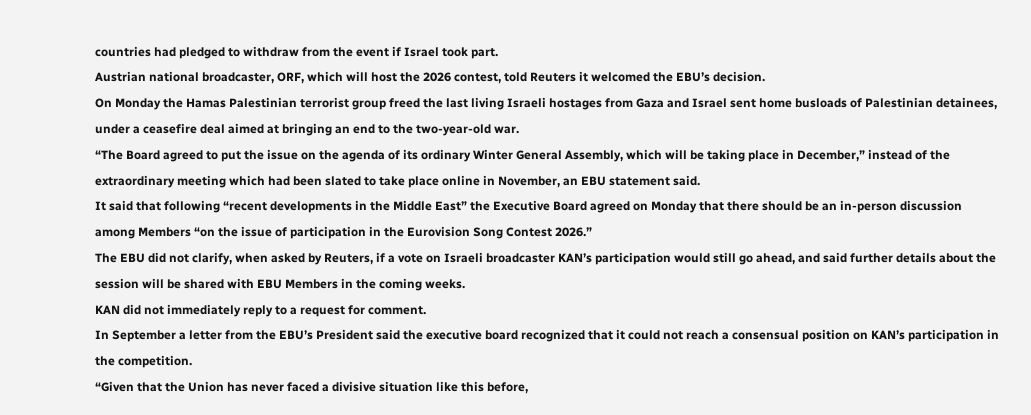countries had pledged to withdraw from the event if Israel took part.
Austrian national broadcaster, ORF, which will host the 2026 contest, told Reuters it welcomed the EBU’s decision.
On Monday the Hamas Palestinian terrorist group freed the last living Israeli hostages from Gaza and Israel sent home busloads of Palestinian detainees, under a ceasefire deal aimed at bringing an end to the two-year-old war.
“The Board agreed to put the issue on the agenda of its ordinary Winter General Assembly, which will be taking place in December,” instead of the extraordinary meeting which had been slated to take place online in November, an EBU statement said.
It said that following “recent developments in the Middle East” the Executive Board agreed on Monday that there should be an in-person discussion among Members “on the issue of participation in the Eurovision Song Contest 2026.”
The EBU did not clarify, when asked by Reuters, if a vote on Israeli broadcaster KAN’s participation would still go ahead, and said further details about the session will be shared with EBU Members in the coming weeks.
KAN did not immediately reply to a request for comment.
In September a letter from the EBU’s President said the executive board recognized that it could not reach a consensual position on KAN’s participation in the competition.
“Given that the Union has never faced a divisive situation like this before,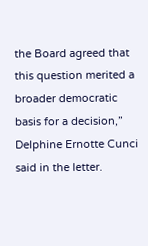the Board agreed that this question merited a broader democratic basis for a decision,” Delphine Ernotte Cunci said in the letter.